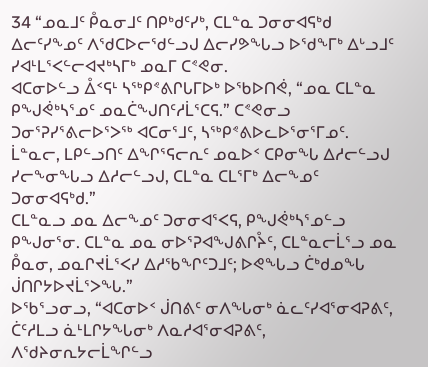34 “ᓄᓇᒧᑦ ᑬᓇᓂᒧᑦ ᑎᑭᒃᑯᑦᓯᒃ, ᑕᒪᓐᓇ ᑐᓂᓂᐊᕋᒃᑯ ᐃᓕᑦᓯᖕᓄᑦ ᐱᖁᑕᐅᓕᖁᓪᓗᒍ ᐃᓕᓯᕗᖓᓗ ᐅᖁᖕᒥᒃ ᐃᒡᓗᒧᑦ ᓯᐊᒻᒪᕐᐸᓪᓕᐊᔪᒃᓴᒥᒃ ᓄᓇᒥ ᑕᕝᕙᓂ.
ᐊᑕᓂᐅᓪᓗ ᐂᑉᕋᒻ ᓴᖅᑭᕝᕕᒋᒐᒥᐅᒃ ᐅᖃᐅᑎᕚ, “ᓄᓇ ᑕᒪᓐᓇ ᑭᖑᕚᒃᓴᕐᓄᑦ ᓄᓇᑖᖑᑎᑦᓱᒫᕐᑕᕋ.” ᑕᕝᕙᓂᓗ ᑐᓂᕐᕈᓯᕐᕕᓕᐅᕐᐳᖅ ᐊᑕᓂᕐᒧᑦ, ᓴᖅᑭᕝᕕᐅᓚᐅᕐᓂᕐᒥᓄᑦ.
ᒫᓐᓇᓕ, ᒪᑭᓪᓗᑎᑦ ᐃᖏᕐᕋᓕᕆᑦ ᓄᓇᐅᑉ ᑕᑭᓂᖓ ᐃᓱᓕᓪᓗᒍ ᓯᓕᖕᓂᖓᓗ ᐃᓱᓕᓪᓗᒍ, ᑕᒪᓐᓇ ᑕᒪᕐᒥᒃ ᐃᓕᖕᓄᑦ ᑐᓂᓂᐊᕋᒃᑯ.”
ᑕᒪᓐᓇᓗ ᓄᓇ ᐃᓕᖕᓄᑦ ᑐᓂᓂᐊᕐᐸᕋ, ᑭᖑᕚᒃᓴᕐᓄᓪᓗ ᑭᖑᓂᕐᓂ. ᑕᒪᓐᓇ ᓄᓇ ᓂᐅᕐᕈᐊᖑᕕᒋᔧᑦ, ᑕᒪᓐᓇᓕᒫᕐᓗ ᓄᓇ ᑬᓇᓂ, ᓄᓇᒋᔪᒫᕐᐸᓯ ᐃᓱᖃᖏᑦᑐᒧᑦ; ᐅᕙᖓᓗ ᑖᒃᑯᓄᖓ ᒎᑎᒋᔭᐅᔪᒫᕐᐳᖓ.”
ᐅᖃᕐᓗᓂᓗ, “ᐊᑕᓂᐅᑉ ᒎᑎᕕᑦ ᓂᐱᖓᓂᒃ ᓈᓚᑦᓯᐊᕐᓂᐊᕈᕕᑦ, ᑖᑦᓱᒪᓗ ᓈᒻᒪᒋᔭᖓᓂᒃ ᐱᓇᓱᐊᕐᓂᐊᕈᕕᑦ, ᐱᖁᔨᓂᕆᔭᓕᒫᖏᓪᓗ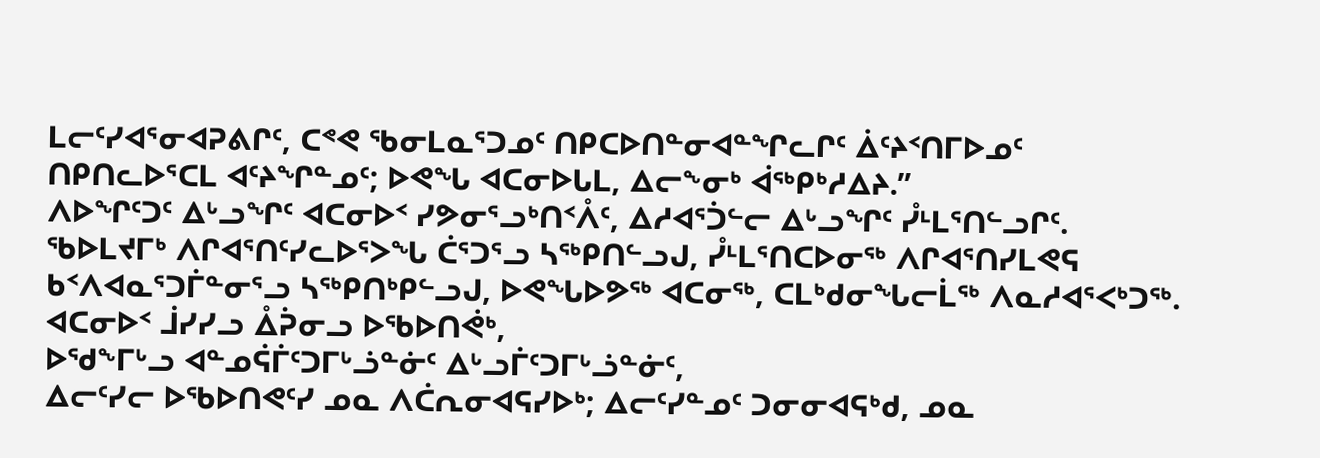ᒪᓕᑦᓯᐊᕐᓂᐊᕈᕕᒋᑦ, ᑕᕝᕙ ᖃᓂᒪᓇᕐᑐᓄᑦ ᑎᑭᑕᐅᑎᓐᓂᐊᓐᖏᓚᒋᑦ ᐄᑦᔨᑉᑎᒥᐅᓄᑦ ᑎᑭᑎᓚᐅᕐᑕᒪ ᐊᑦᔨᖏᓐᓄᑦ; ᐅᕙᖓ ᐊᑕᓂᐅᒐᒪ, ᐃᓕᖕᓂᒃ ᐋᖅᑭᒃᓱᐃᔨ.”
ᐱᐅᖏᑦᑐᑦ ᐃᒡᓗᖏᑦ ᐊᑕᓂᐅᑉ ᓯᕗᓂᕐᓗᒃᑎᑉᐰᑦ, ᐃᓱᐊᕐᑑᓪᓕ ᐃᒡᓗᖏᑦ ᓮᒻᒪᕐᑎᓪᓗᒋᑦ.
ᖃᐅᒪᔪᒥᒃ ᐱᒋᐊᕐᑎᑦᓯᓚᐅᕐᐳᖓ ᑖᕐᑐᕐᓗ ᓴᖅᑭᑎᓪᓗᒍ, ᓮᒻᒪᕐᑎᑕᐅᓂᖅ ᐱᒋᐊᕐᑎᓯᒪᕙᕋ ᑲᑉᐱᐊᓇᕐᑐᒦᓐᓂᕐᓗ ᓴᖅᑭᑎᒃᑭᓪᓗᒍ, ᐅᕙᖓᐅᕗᖅ ᐊᑕᓂᖅ, ᑕᒪᒃᑯᓂᖓᓕᒫᖅ ᐱᓇᓱᐊᕐᐸᒃᑐᖅ.
ᐊᑕᓂᐅᑉ ᒨᓯᓯᓗ ᐂᕉᓂᓗ ᐅᖃᐅᑎᕚᒃ,
ᐅᖁᖕᒥᒡᓗ ᐊᓐᓄᕌᒦᑦᑐᒥᒡᓘᓐᓃᑦ ᐃᒡᓗᒦᑦᑐᒥᒡᓘᓐᓃᑦ,
ᐃᓕᑦᓯᓕ ᐅᖃᐅᑎᕙᑦᓯ ᓄᓇ ᐱᑖᕆᓂᐊᕋᓯᐅᒃ; ᐃᓕᑦᓯᓐᓄᑦ ᑐᓂᓂᐊᕋᒃᑯ, ᓄᓇ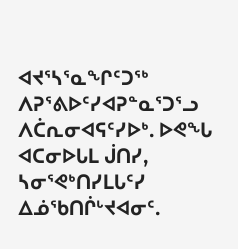ᐊᔪᕐᓴᕐᓇᖏᑦᑐᖅ ᐱᕈᕐᕕᐅᑦᓯᐊᕈᓐᓇᕐᑐᕐᓗ ᐱᑖᕆᓂᐊᕋᑦᓯᐅᒃ. ᐅᕙᖓ ᐊᑕᓂᐅᒐᒪ ᒎᑎᓯ, ᓴᓂᕐᕙᒃᑎᓯᒪᒐᑦᓯ ᐃᓅᖃᑎᒌᒡᔪᐊᓂᑦ.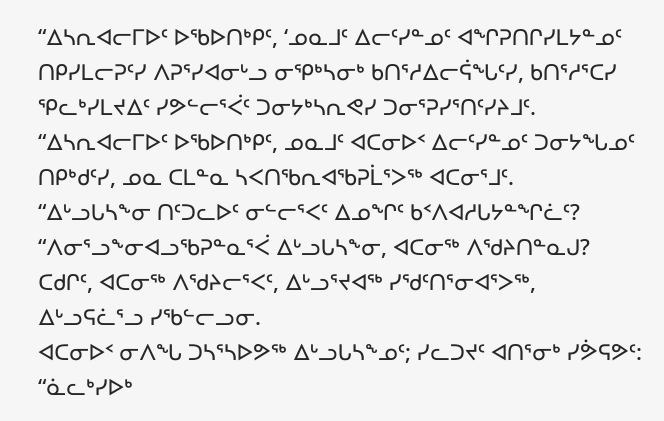“ᐃᓴᕆᐊᓕᒥᐅᑦ ᐅᖃᐅᑎᒃᑭᑦ, ‘ᓄᓇᒧᑦ ᐃᓕᑦᓯᓐᓄᑦ ᐊᖏᕈᑎᒋᓯᒪᔭᓐᓄᑦ ᑎᑭᓯᒪᓕᕈᑦᓯ ᐱᕈᕐᓯᐊᓂᒡᓗ ᓂᕿᒃᓴᓂᒃ ᑲᑎᕐᓱᐃᓕᕌᖓᑦᓯ, ᑲᑎᕐᓱᕐᑕᓯ ᕿᓚᒃᓯᒪᔪᐃᑦ ᓯᕗᓪᓕᕐᐹᑦ ᑐᓂᔭᒃᓴᕆᕙᓯ ᑐᓂᕐᕈᓯᕐᑎᑦᓯᔨᒧᑦ.
“ᐃᓴᕆᐊᓕᒥᐅᑦ ᐅᖃᐅᑎᒃᑭᑦ, ᓄᓇᒧᑦ ᐊᑕᓂᐅᑉ ᐃᓕᑦᓯᓐᓄᑦ ᑐᓂᔭᖓᓄᑦ ᑎᑭᒃᑯᑦᓯ, ᓄᓇ ᑕᒪᓐᓇ ᓴᐸᑎᖃᕆᐊᖃᕈᒫᕐᐳᖅ ᐊᑕᓂᕐᒧᑦ.
“ᐃᒡᓗᒐᓴᖕᓂ ᑎᑦᑐᓚᐅᑦ ᓂᓪᓕᕐᐸᑦ ᐃᓄᖏᑦ ᑲᑉᐱᐊᓱᒐᔭᓐᖏᓛᑦ? “ᐱᓂᕐᓗᖕᓂᐊᓗᖃᕈᓐᓇᕐᐹ ᐃᒡᓗᒐᓴᖕᓂ, ᐊᑕᓂᖅ ᐱᖁᔨᑎᓐᓇᒍ?
ᑕᑯᒋᑦ, ᐊᑕᓂᖅ ᐱᖁᔨᓕᕐᐸᑦ, ᐃᒡᓗᕐᔪᐊᖅ ᓯᖁᑦᑎᕐᓂᐊᕐᐳᖅ, ᐃᒡᓗᕋᓛᕐᓗ ᓯᖃᓪᓕᓗᓂ.
ᐊᑕᓂᐅᑉ ᓂᐱᖓ ᑐᓴᕐᓴᐅᕗᖅ ᐃᒡᓗᒐᓴᖕᓄᑦ; ᓯᓚᑐᔪᑦ ᐊᑎᕐᓂᒃ ᓯᕘᕋᕗᑦ: “ᓈᓚᒃᓯᐅᒃ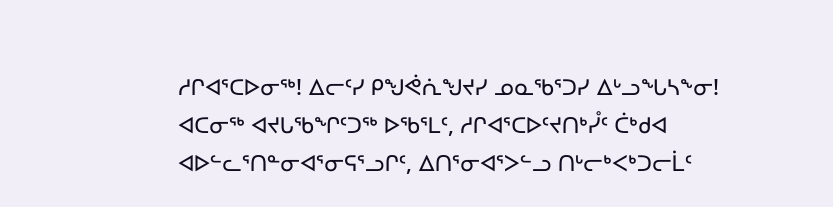ᓱᒋᐊᕐᑕᐅᓂᖅ! ᐃᓕᑦᓯ ᑭᖑᕚᕇᖑᔪᓯ ᓄᓇᖃᕐᑐᓯ ᐃᒡᓗᖓᓴᖕᓂ!
ᐊᑕᓂᖅ ᐊᔪᒐᖃᖏᑦᑐᖅ ᐅᖃᕐᒪᑦ, ᓱᒋᐊᕐᑕᐅᑦᔪᑎᒃᓮᑦ ᑖᒃᑯᐊ ᐊᐅᓪᓚᕐᑎᓐᓂᐊᕐᓂᕋᕐᓗᒋᑦ, ᐃᑎᕐᓂᐊᕐᐳᓪᓗ ᑎᒡᓕᒃᐸᒃᑐᓕᒫᑦ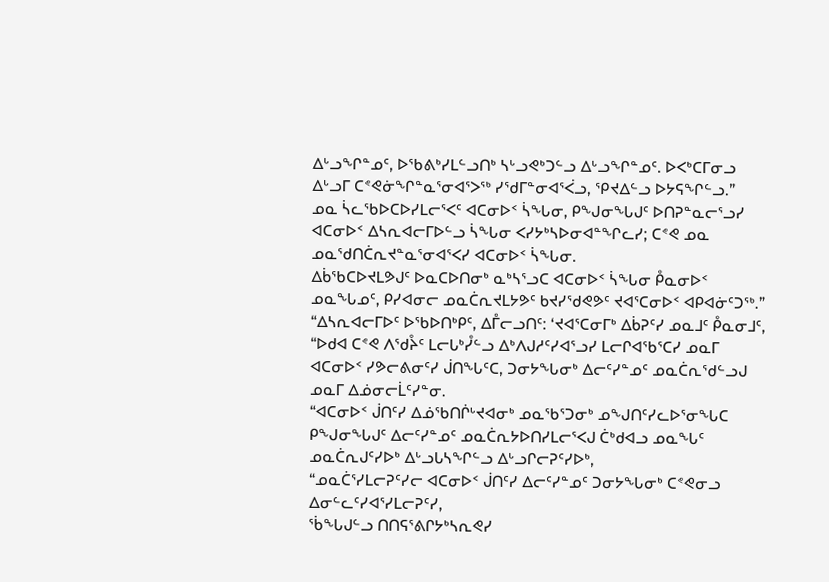ᐃᒡᓗᖏᓐᓄᑦ, ᐅᖃᕕᒃᓯᒪᓪᓗᑎᒃ ᓴᒡᓗᕙᒃᑐᓪᓗ ᐃᒡᓗᖏᓐᓄᑦ. ᐅᐸᒃᑕᒥᓂᓗ ᐃᒡᓗᒥ ᑕᕝᕙᓃᖏᓐᓇᕐᓂᐊᕐᐳᖅ ᓯᖁᒥᓐᓂᐊᕐᐹᓗ, ᕿᔪᐃᓪᓗ ᐅᔭᕋᖏᓪᓗ.”
ᓄᓇ ᓵᓚᖃᐅᑕᐅᓯᒪᓕᕐᐸᑦ ᐊᑕᓂᐅᑉ ᓵᖓᓂ, ᑭᖑᓂᖓᒍᑦ ᐅᑎᕈᓐᓇᓕᕐᓗᓯ ᐊᑕᓂᐅᑉ ᐃᓴᕆᐊᓕᒥᐅᓪᓗ ᓵᖓᓂ ᐸᓯᔭᒃᓴᐅᓂᐊᓐᖏᓚᓯ; ᑕᕝᕙ ᓄᓇ ᓄᓇᖁᑎᑖᕆᔪᓐᓇᕐᓂᐊᕐᐸᓯ ᐊᑕᓂᐅᑉ ᓵᖓᓂ.
ᐃᑳᖃᑕᐅᔪᒪᕗᒍᑦ ᐅᓇᑕᐅᑎᓂᒃ ᓇᒃᓴᕐᓗᑕ ᐊᑕᓂᐅᑉ ᓵᖓᓂ ᑬᓇᓂᐅᑉ ᓄᓇᖓᓄᑦ, ᑭᓯᐊᓂᓕ ᓄᓇᑖᕆᔪᒪᔭᕗᑦ ᑲᔪᓯᖁᕙᕗᑦ ᔪᐊᕐᑕᓂᐅᑉ ᐊᑭᐊᓃᑦᑐᖅ.”
“ᐃᓴᕆᐊᓕᒥᐅᑦ ᐅᖃᐅᑎᒃᑭᑦ, ᐃᒤᓕᓗᑎᑦ: ‘ᔪᐊᕐᑕᓂᒥᒃ ᐃᑳᕈᑦᓯ ᓄᓇᒧᑦ ᑬᓇᓂᒧᑦ,
“ᐅᑯᐊ ᑕᕝᕙ ᐱᖁᔧᑦ ᒪᓕᒐᒃᓮᓪᓗ ᐃᒃᐱᒍᓱᑦᓯᐊᕐᓗᓯ ᒪᓕᒋᐊᖃᕐᑕᓯ ᓄᓇᒥ ᐊᑕᓂᐅᑉ ᓯᕗᓕᕕᓂᑦᓯ ᒎᑎᖓᑦᑕ, ᑐᓂᔭᖓᓂᒃ ᐃᓕᑦᓯᓐᓄᑦ ᓄᓇᑖᕆᖁᓪᓗᒍ ᓄᓇᒥ ᐃᓅᓂᓕᒫᑦᓯᓐᓂ.
“ᐊᑕᓂᐅᑉ ᒎᑎᑦᓯ ᐃᓅᖃᑎᒌᒡᔪᐊᓂᒃ ᓄᓇᖃᕐᑐᓂᒃ ᓄᖑᑎᑦᓯᓚᐅᕐᓂᖓᑕ ᑭᖑᓂᖓᒍᑦ ᐃᓕᑦᓯᓐᓄᑦ ᓄᓇᑖᕆᔭᐅᑎᓯᒪᓕᕐᐸᒍ ᑖᒃᑯᐊᓗ ᓄᓇᖓᑦ ᓄᓇᑖᕆᒍᑦᓯᐅᒃ ᐃᒡᓗᒐᓴᖏᓪᓗ ᐃᒡᓗᒋᓕᕈᑦᓯᐅᒃ,
“ᓄᓇᑖᕐᓯᒪᓕᕈᑦᓯᓕ ᐊᑕᓂᐅᑉ ᒎᑎᑦᓯ ᐃᓕᑦᓯᓐᓄᑦ ᑐᓂᔭᖓᓂᒃ ᑕᕝᕙᓂᓗ ᐃᓂᓪᓚᑦᓯᐊᕐᓯᒪᓕᕈᑦᓯ,
ᖄᖓᒍᓪᓗ ᑎᑎᕋᕐᕕᒋᔭᒃᓴᕆᕙᓯ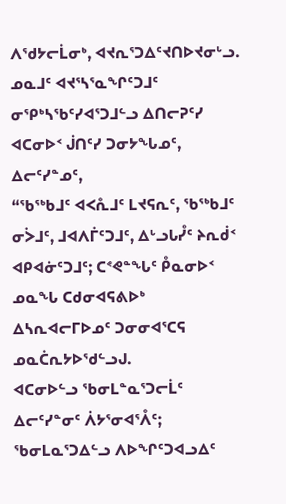ᐱᖁᔭᓕᒫᓂᒃ, ᐊᔪᕆᕐᑐᐃᑦᔪᑎᐅᔪᓂᒡᓗ. ᓄᓇᒧᑦ ᐊᔪᕐᓴᕐᓇᖏᑦᑐᒧᑦ ᓂᕿᒃᓴᖃᑦᓯᐊᕐᑐᒧᓪᓗ ᐃᑎᓕᕈᑦᓯ ᐊᑕᓂᐅᑉ ᒎᑎᑦᓯ ᑐᓂᔭᖓᓄᑦ, ᐃᓕᑦᓯᓐᓄᑦ,
“ᖃᖅᑲᒧᑦ ᐊᐸᕅᒧᑦ ᒪᔪᕋᕆᑦ, ᖃᖅᑲᒧᑦ ᓂᐴᒧᑦ, ᒧᐊᐱᒦᑦᑐᒧᑦ, ᐃᒡᓗᒐᓮᑦ ᔨᕆᑰᑉ ᐊᑭᐊᓃᑦᑐᒧᑦ; ᑕᕝᕙᓐᖓᑦ ᑬᓇᓂᐅᑉ ᓄᓇᖓ ᑕᑯᓂᐊᕋᕕᐅᒃ ᐃᓴᕆᐊᓕᒥᐅᓄᑦ ᑐᓂᓂᐊᕐᑕᕋ ᓄᓇᑖᕆᔭᐅᖁᓪᓗᒍ.
ᐊᑕᓂᐅᓪᓗ ᖃᓂᒪᓐᓇᕐᑐᓕᒫᑦ ᐃᓕᑦᓯᓐᓂᑦ ᐲᔭᕐᓂᐊᕐᐰᑦ; ᖃᓂᒪᓇᕐᑐᐃᓪᓗ ᐱᐅᖏᑦᑐᐊᓗᐃᑦ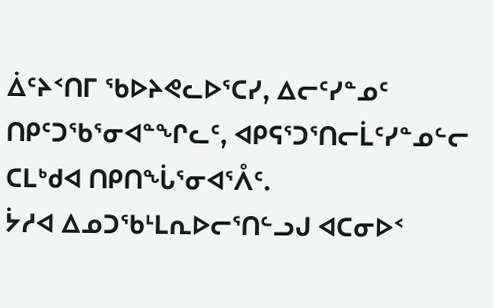ᐄᑦᔨᑉᑎᒥ ᖃᐅᔨᕙᓚᐅᕐᑕᓯ, ᐃᓕᑦᓯᓐᓄᑦ ᑎᑭᑦᑐᖃᕐᓂᐊᓐᖏᓚᑦ, ᐊᑭᕋᕐᑐᕐᑎᓕᒫᑦᓯᓐᓄᓪᓕ ᑕᒪᒃᑯᐊ ᑎᑭᑎᖔᕐᓂᐊᕐᐰᑦ.
ᔮᓱᐊ ᐃᓄᑐᖃᒻᒪᕆᐅᓕᕐᑎᓪᓗᒍ ᐊᑕᓂᐅᑉ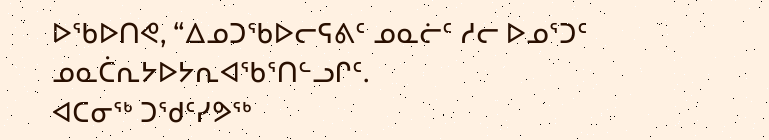ᐅᖃᐅᑎᕙ, “ᐃᓄᑐᖃᐅᓕᕋᕕᑦ ᓄᓇᓖᑦ ᓱᓕ ᐅᓄᕐᑐᑦ ᓄᓇᑖᕆᔭᐅᔭᕆᐊᖃᕐᑎᓪᓗᒋᑦ.
ᐊᑕᓂᖅ ᑐᖁᑦᓯᕗᖅ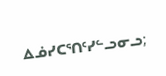ᐃᓅᓯᑕᕐᑎᑦᓯᓪᓗᓂᓗ;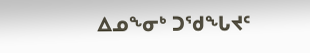ᐃᓄᖕᓂᒃ ᑐᖁᖓᔪᑦ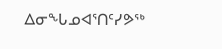ᐃᓂᖓᓄᐊᕐᑎᑦᓯᕗᖅ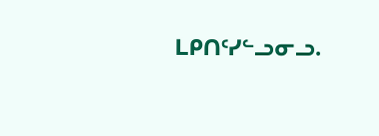ᒪᑭᑎᑦᓯᓪᓗᓂᓗ.